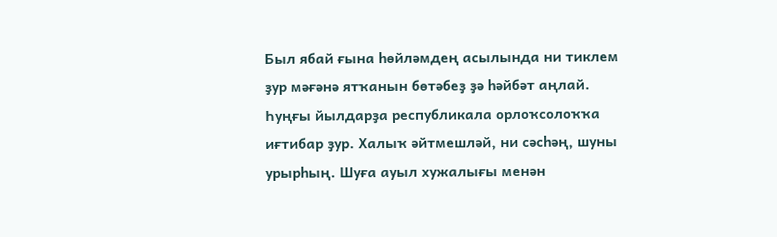Был ябай ғына һөйләмдең асылында ни тиклем ҙур мәғәнә ятҡанын бөтәбеҙ ҙә һәйбәт аңлай. Һуңғы йылдарҙа республикала орлоҡсолоҡҡа иғтибар ҙур. Халыҡ әйтмешләй, ни сәсһәң, шуны урырһың. Шуға ауыл хужалығы менән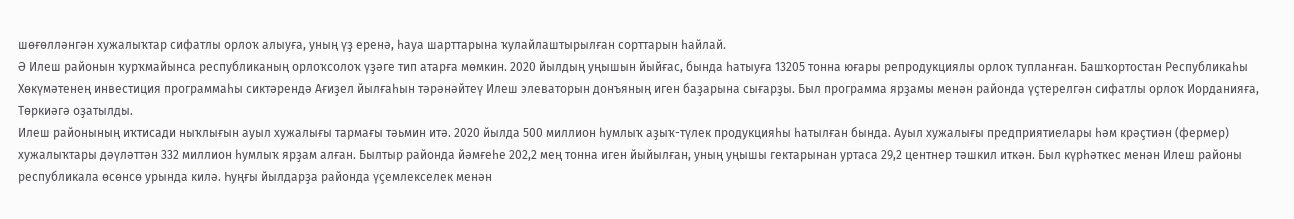шөғөлләнгән хужалыҡтар сифатлы орлоҡ алыуға, уның үҙ еренә, һауа шарттарына ҡулайлаштырылған сорттарын һайлай.
Ә Илеш районын ҡурҡмайынса республиканың орлоҡсолоҡ үҙәге тип атарға мөмкин. 2020 йылдың уңышын йыйғас, бында һатыуға 13205 тонна юғары репродукциялы орлоҡ тупланған. Башҡортостан Республикаһы Хөкүмәтенең инвестиция программаһы сиктәрендә Ағиҙел йылғаһын тәрәнәйтеү Илеш элеваторын донъяның иген баҙарына сығарҙы. Был программа ярҙамы менән районда үҫтерелгән сифатлы орлоҡ Иорданияға, Төркиәгә оҙатылды.
Илеш районының иҡтисади ныҡлығын ауыл хужалығы тармағы тәьмин итә. 2020 йылда 500 миллион һумлыҡ аҙыҡ-түлек продукцияһы һатылған бында. Ауыл хужалығы предприятиелары һәм крәҫтиән (фермер) хужалыҡтары дәүләттән 332 миллион һумлыҡ ярҙам алған. Былтыр районда йәмғеһе 202,2 мең тонна иген йыйылған, уның уңышы гектарынан уртаса 29,2 центнер тәшкил иткән. Был күрһәткес менән Илеш районы республикала өсөнсө урында килә. Һуңғы йылдарҙа районда үҫемлекселек менән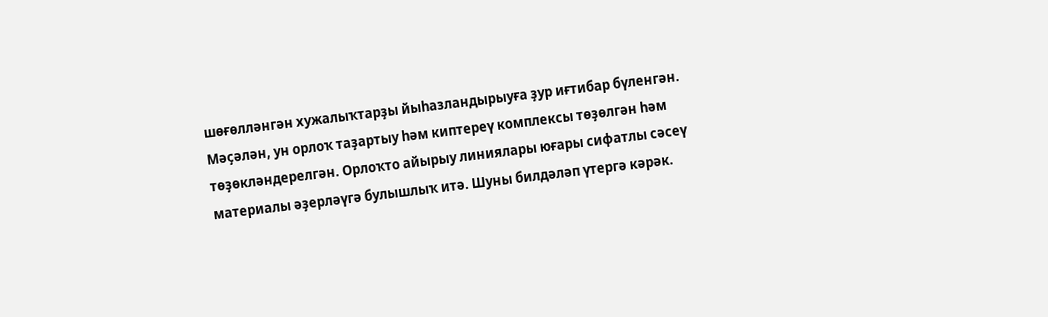шөғөлләнгән хужалыҡтарҙы йыһазландырыуға ҙур иғтибар бүленгән. Мәҫәлән, ун орлоҡ таҙартыу һәм киптереү комплексы төҙөлгән һәм төҙөкләндерелгән. Орлоҡто айырыу линиялары юғары сифатлы сәсеү материалы әҙерләүгә булышлыҡ итә. Шуны билдәләп үтергә кәрәк.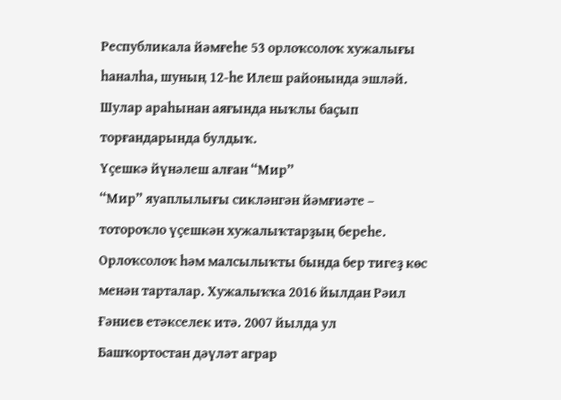Республикала йәмғеһе 53 орлоҡсолоҡ хужалығы һаналһа, шуның 12-һе Илеш районында эшләй. Шулар араһынан аяғында ныҡлы баҫып торғандарында булдыҡ.
Үҫешкә йүнәлеш алған “Мир”
“Мир” яуаплылығы сикләнгән йәмғиәте – тотороҡло үҫешкән хужалыҡтарҙың береһе. Орлоҡсолоҡ һәм малсылыҡты бында бер тигеҙ көс менән тарталар. Хужалыҡҡа 2016 йылдан Рәил Ғәниев етәкселек итә. 2007 йылда ул Башҡортостан дәүләт аграр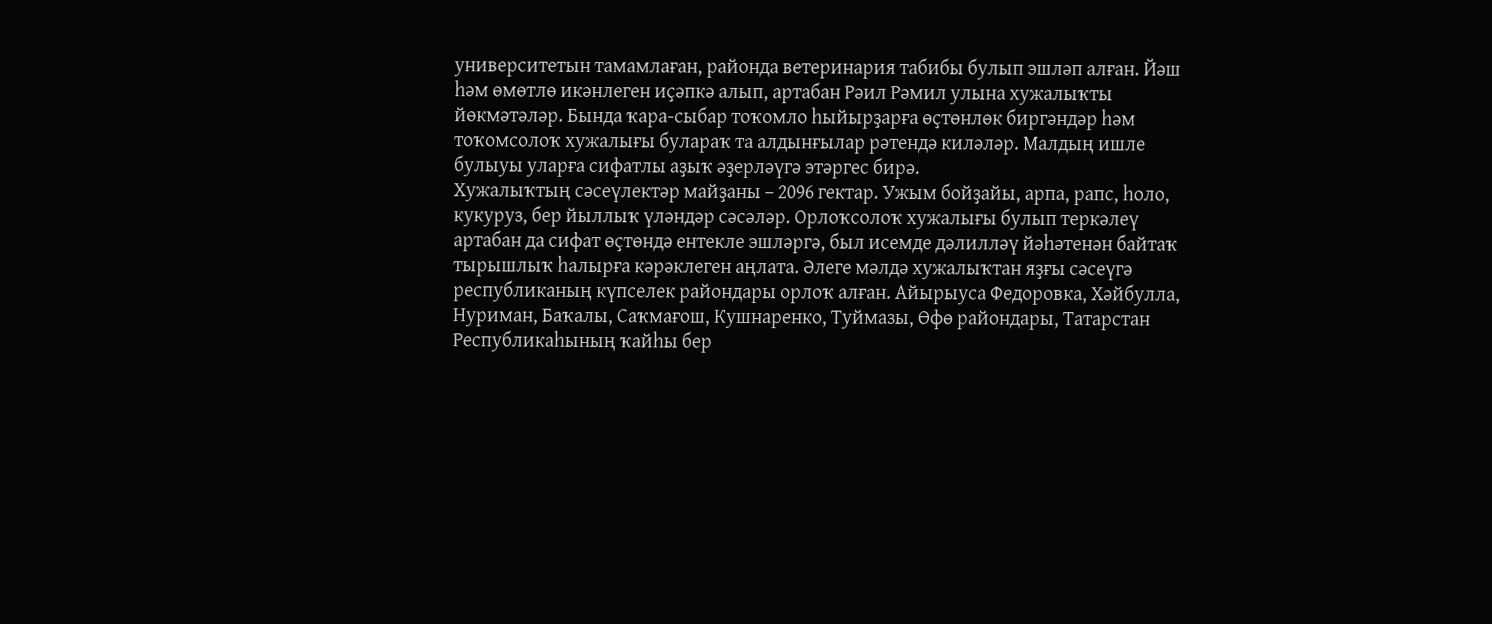университетын тамамлаған, районда ветеринария табибы булып эшләп алған. Йәш һәм өмөтлө икәнлеген иҫәпкә алып, артабан Рәил Рәмил улына хужалыҡты йөкмәтәләр. Бында ҡара-сыбар тоҡомло һыйырҙарға өҫтөнлөк биргәндәр һәм тоҡомсолоҡ хужалығы булараҡ та алдынғылар рәтендә киләләр. Малдың ишле булыуы уларға сифатлы аҙыҡ әҙерләүгә этәргес бирә.
Хужалыҡтың сәсеүлектәр майҙаны – 2096 гектар. Ужым бойҙайы, арпа, рапс, һоло, кукуруз, бер йыллыҡ үләндәр сәсәләр. Орлоҡсолоҡ хужалығы булып теркәлеү артабан да сифат өҫтөндә ентекле эшләргә, был исемде дәлилләү йәһәтенән байтаҡ тырышлыҡ һалырға кәрәклеген аңлата. Әлеге мәлдә хужалыҡтан яҙғы сәсеүгә республиканың күпселек райондары орлоҡ алған. Айырыуса Федоровка, Хәйбулла, Нуриман, Баҡалы, Саҡмағош, Кушнаренко, Туймазы, Өфө райондары, Татарстан Республикаһының ҡайһы бер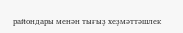райондары менән тығыҙ хеҙмәттәшлек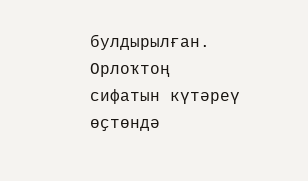булдырылған. Орлоҡтоң сифатын күтәреү өҫтөндә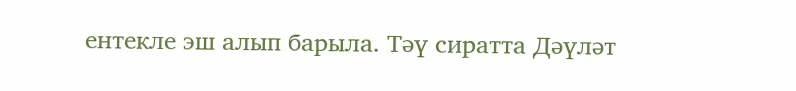ентекле эш алып барыла. Тәү сиратта Дәүләт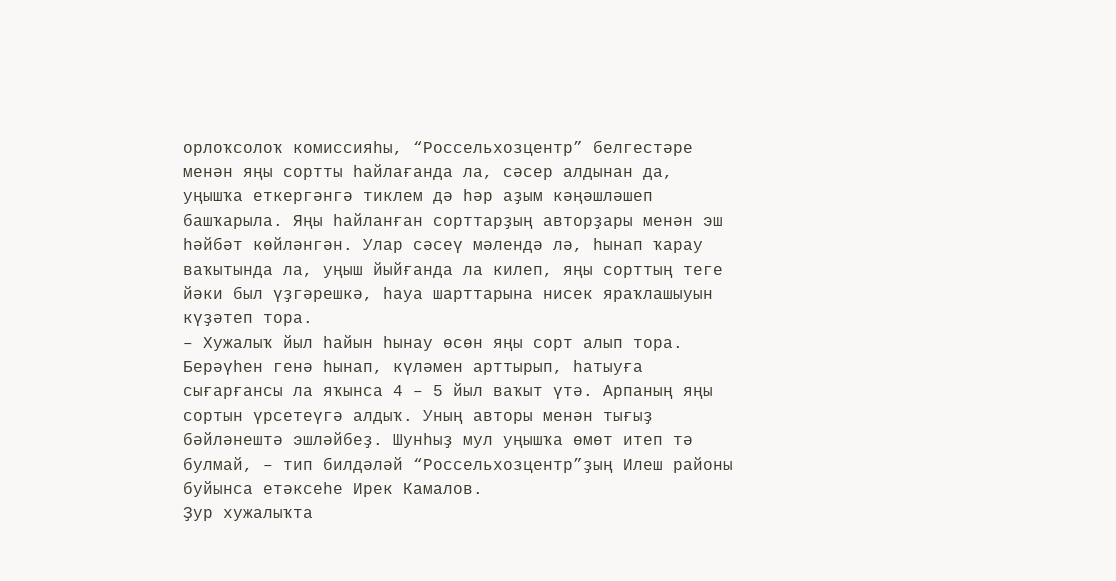орлоҡсолоҡ комиссияһы, “Россельхозцентр” белгестәре менән яңы сортты һайлағанда ла, сәсер алдынан да, уңышҡа еткергәнгә тиклем дә һәр аҙым кәңәшләшеп башҡарыла. Яңы һайланған сорттарҙың авторҙары менән эш һәйбәт көйләнгән. Улар сәсеү мәлендә лә, һынап ҡарау ваҡытында ла, уңыш йыйғанда ла килеп, яңы сорттың теге йәки был үҙгәрешкә, һауа шарттарына нисек яраҡлашыуын күҙәтеп тора.
– Хужалыҡ йыл һайын һынау өсөн яңы сорт алып тора. Берәүһен генә һынап, күләмен арттырып, һатыуға сығарғансы ла яҡынса 4 – 5 йыл ваҡыт үтә. Арпаның яңы сортын үрсетеүгә алдыҡ. Уның авторы менән тығыҙ бәйләнештә эшләйбеҙ. Шунһыҙ мул уңышҡа өмөт итеп тә булмай, – тип билдәләй “Россельхозцентр”ҙың Илеш районы буйынса етәксеһе Ирек Камалов.
Ҙур хужалыҡта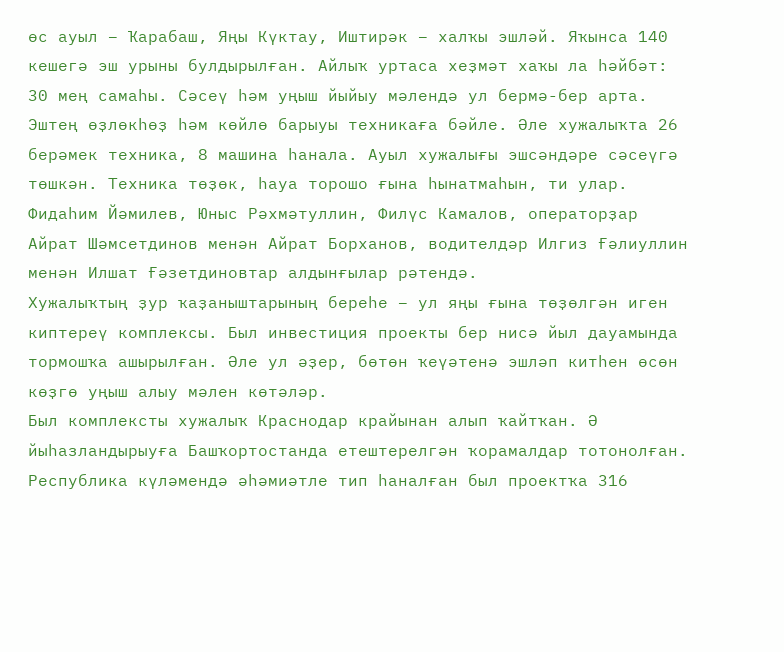өс ауыл – Ҡарабаш, Яңы Күктау, Иштирәк – халҡы эшләй. Яҡынса 140 кешегә эш урыны булдырылған. Айлыҡ уртаса хеҙмәт хаҡы ла һәйбәт: 30 мең самаһы. Сәсеү һәм уңыш йыйыу мәлендә ул бермә-бер арта.
Эштең өҙлөкһөҙ һәм көйлө барыуы техникаға бәйле. Әле хужалыҡта 26 берәмек техника, 8 машина һанала. Ауыл хужалығы эшсәндәре сәсеүгә төшкән. Техника төҙөк, һауа торошо ғына һынатмаһын, ти улар. Фидаһим Йәмилев, Юныс Рәхмәтуллин, Филүс Камалов, операторҙар Айрат Шәмсетдинов менән Айрат Борханов, водителдәр Илгиз Ғәлиуллин менән Илшат Ғәзетдиновтар алдынғылар рәтендә.
Хужалыҡтың ҙур ҡаҙаныштарының береһе – ул яңы ғына төҙөлгән иген киптереү комплексы. Был инвестиция проекты бер нисә йыл дауамында тормошҡа ашырылған. Әле ул әҙер, бөтөн ҡеүәтенә эшләп китһен өсөн көҙгө уңыш алыу мәлен көтәләр.
Был комплексты хужалыҡ Краснодар крайынан алып ҡайтҡан. Ә йыһазландырыуға Башҡортостанда етештерелгән ҡорамалдар тотонолған. Республика күләмендә әһәмиәтле тип һаналған был проектҡа 316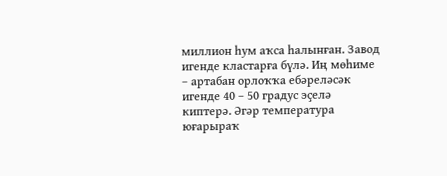миллион һум аҡса һалынған. Завод игенде кластарға бүлә. Иң мөһиме – артабан орлоҡҡа ебәреләсәк игенде 40 – 50 градус эҫелә киптерә. Әгәр температура юғарыраҡ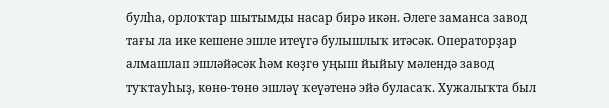булһа, орлоҡтар шытымды насар бирә икән. Әлеге заманса завод тағы ла ике кешене эшле итеүгә булышлыҡ итәсәк. Операторҙар алмашлап эшләйәсәк һәм көҙгө уңыш йыйыу мәлендә завод туҡтауһыҙ, көнө-төнө эшләү ҡеүәтенә эйә буласаҡ. Хужалыҡта был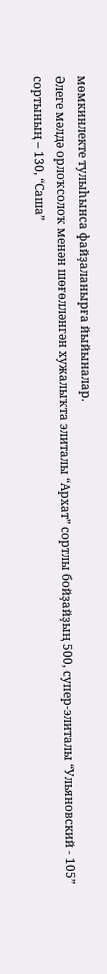мөмкинлекте тулыһынса файҙаланырға йыйыналар.
Әлеге мәлдә орлоҡсолоҡ менән шөғөлләнгән хужалыҡта элиталы “Архат” сортлы бойҙайҙың 500, супер-элиталы “Ульяновский - 105” сортының – 130, “Саша”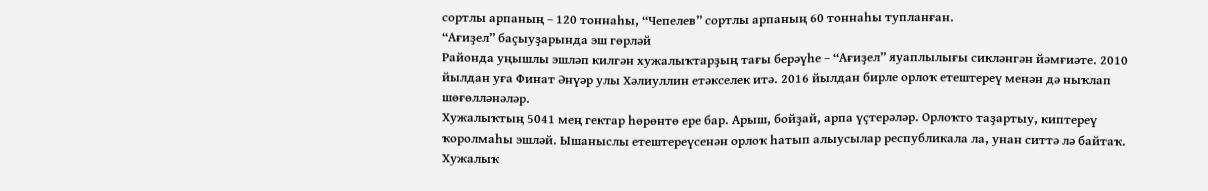сортлы арпаның – 120 тоннаһы, “Чепелев” сортлы арпаның 60 тоннаһы тупланған.
“Ағиҙел” баҫыуҙарында эш гөрләй
Районда уңышлы эшләп килгән хужалыҡтарҙың тағы берәүһе – “Ағиҙел” яуаплылығы сикләнгән йәмғиәте. 2010 йылдан уға Финат Әнүәр улы Хәлиуллин етәкселек итә. 2016 йылдан бирле орлоҡ етештереү менән дә ныҡлап шөғөлләнәләр.
Хужалыҡтың 5041 мең гектар һөрөнтө ере бар. Арыш, бойҙай, арпа үҫтерәләр. Орлоҡто таҙартыу, киптереү ҡоролмаһы эшләй. Ышаныслы етештереүсенән орлоҡ һатып алыусылар республикала ла, унан ситтә лә байтаҡ.
Хужалыҡ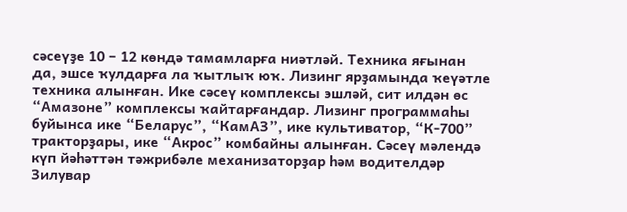сәсеүҙе 10 – 12 көндә тамамларға ниәтләй. Техника яғынан да, эшсе ҡулдарға ла ҡытлыҡ юҡ. Лизинг ярҙамында ҡеүәтле техника алынған. Ике сәсеү комплексы эшләй, сит илдән өс “Амазоне” комплексы ҡайтарғандар. Лизинг программаһы буйынса ике “Беларус”, “КамАЗ”, ике культиватор, “К-700” тракторҙары, ике “Акрос” комбайны алынған. Сәсеү мәлендә күп йәһәттән тәжрибәле механизаторҙар һәм водителдәр Зилувар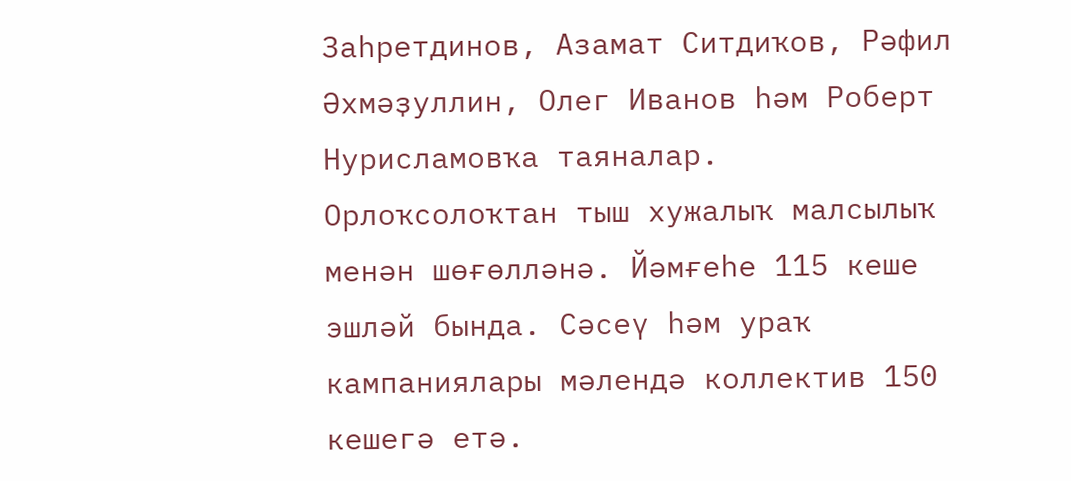Заһретдинов, Азамат Ситдиҡов, Рәфил Әхмәҙуллин, Олег Иванов һәм Роберт Нурисламовҡа таяналар.
Орлоҡсолоҡтан тыш хужалыҡ малсылыҡ менән шөғөлләнә. Йәмғеһе 115 кеше эшләй бында. Сәсеү һәм ураҡ кампаниялары мәлендә коллектив 150 кешегә етә.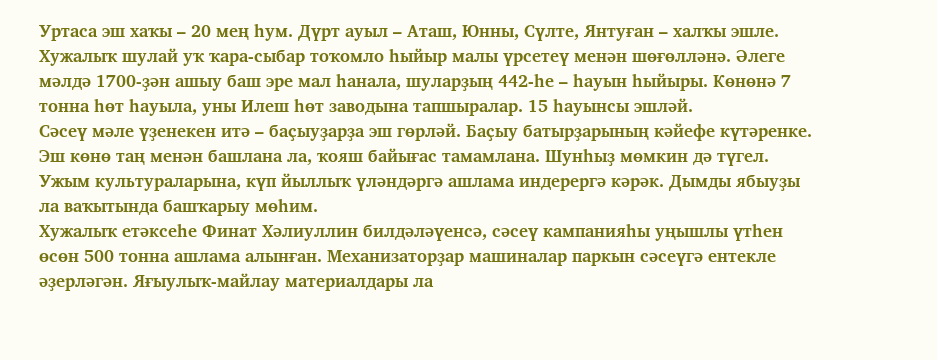Уртаса эш хаҡы – 20 мең һум. Дүрт ауыл – Аташ, Юнны, Сүлте, Янтуған – халҡы эшле. Хужалыҡ шулай уҡ ҡара-сыбар тоҡомло һыйыр малы үрсетеү менән шөғөлләнә. Әлеге мәлдә 1700-ҙән ашыу баш эре мал һанала, шуларҙың 442-һе – һауын һыйыры. Көнөнә 7 тонна һөт һауыла, уны Илеш һөт заводына тапшыралар. 15 һауынсы эшләй.
Сәсеү мәле үҙенекен итә – баҫыуҙарҙа эш гөрләй. Баҫыу батырҙарының кәйефе күтәренке. Эш көнө таң менән башлана ла, ҡояш байығас тамамлана. Шунһыҙ мөмкин дә түгел. Ужым культураларына, күп йыллыҡ үләндәргә ашлама индерергә кәрәк. Дымды ябыуҙы ла ваҡытында башҡарыу мөһим.
Хужалыҡ етәксеһе Финат Хәлиуллин билдәләүенсә, сәсеү кампанияһы уңышлы үтһен өсөн 500 тонна ашлама алынған. Механизаторҙар машиналар паркын сәсеүгә ентекле әҙерләгән. Яғыулыҡ-майлау материалдары ла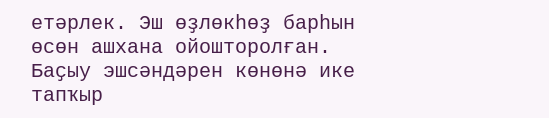етәрлек. Эш өҙлөкһөҙ барһын өсөн ашхана ойошторолған. Баҫыу эшсәндәрен көнөнә ике тапҡыр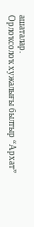ашаталар.
Орлоҡсолоҡ хужалығы былтыр “Архат”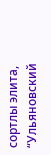сортлы элита, “Ульяновский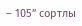– 105” сортлы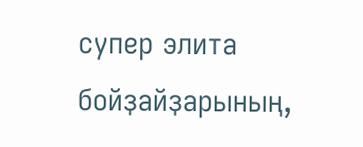супер элита бойҙайҙарының,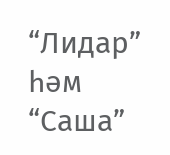“Лидар” һәм “Саша”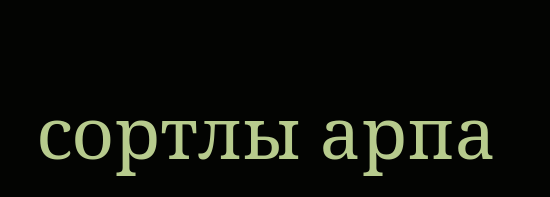сортлы арпа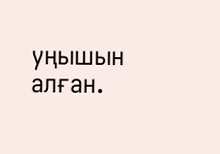уңышын алған.